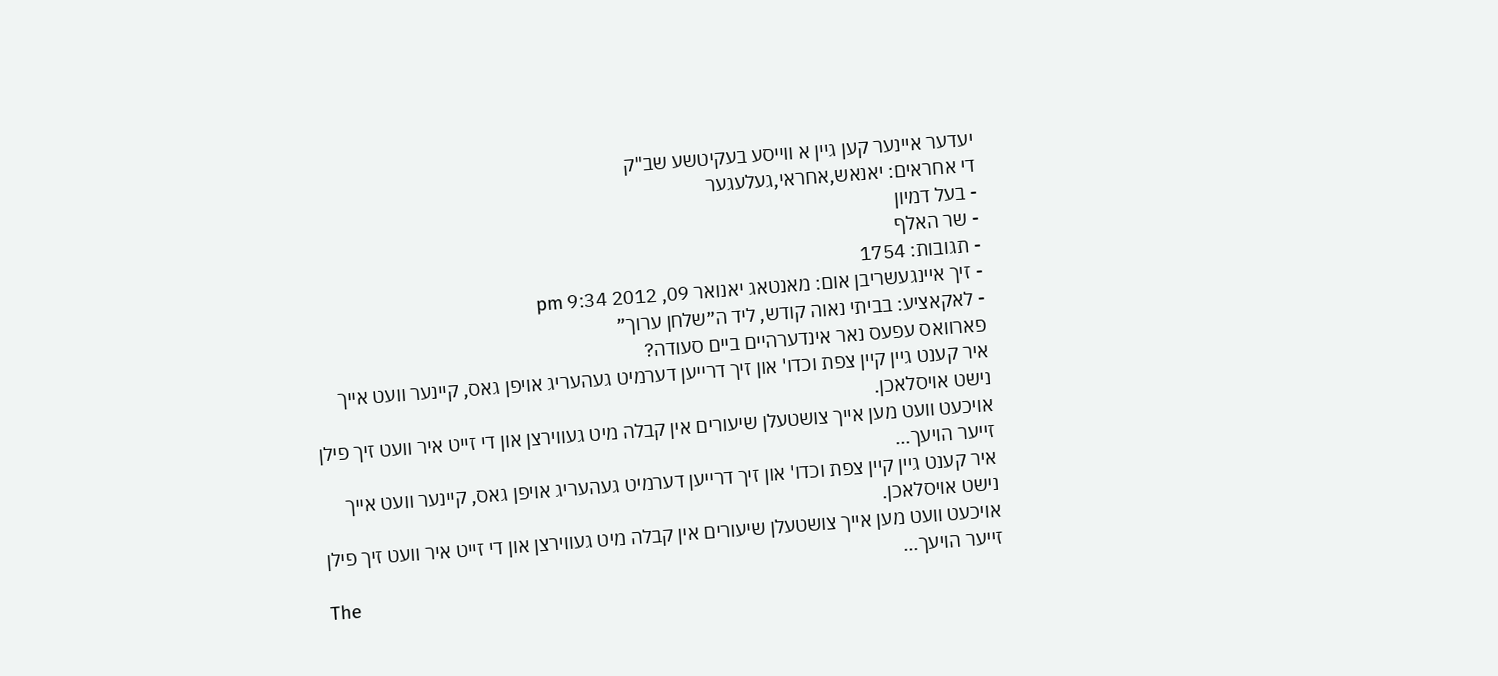יעדער איינער קען גיין א ווייסע בעקיטשע שב"ק
די אחראים: יאנאש,אחראי,געלעגער
- בעל דמיון
- שר האלף
- תגובות: 1754
- זיך איינגעשריבן אום: מאנטאג יאנואר 09, 2012 9:34 pm
- לאקאציע: בביתי נאוה קודש, ליד ה״שלחן ערוך״
פארוואס עפעס נאר אינדערהיים ביים סעודה?
איר קענט גיין קיין צפת וכדו' און זיך דרייען דערמיט געהעריג אויפן גאס, קיינער וועט אייך נישט אויסלאכן.
אויכעט וועט מען אייך צושטעלן שיעורים אין קבלה מיט געווירצן און די זייט איר וועט זיך פילן זייער הויעך...
איר קענט גיין קיין צפת וכדו' און זיך דרייען דערמיט געהעריג אויפן גאס, קיינער וועט אייך נישט אויסלאכן.
אויכעט וועט מען אייך צושטעלן שיעורים אין קבלה מיט געווירצן און די זייט איר וועט זיך פילן זייער הויעך...
The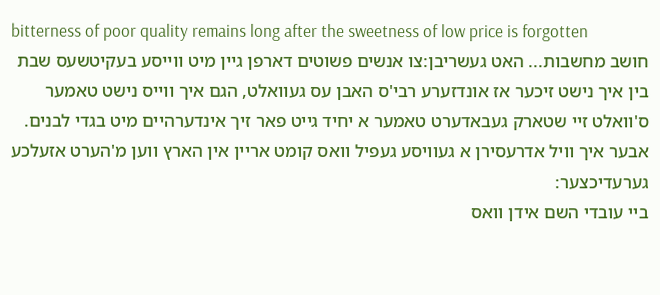bitterness of poor quality remains long after the sweetness of low price is forgotten
חושב מחשבות... האט געשריבן:צו אנשים פשוטים דארפן גיין מיט ווייסע בעקיטשעס שבת בין איך נישט זיכער אז אונדזערע רבי'ס האבן עס געוואלט, הגם איך ווייס נישט טאמער ס'וואלט זיי שטארק געבאדערט טאמער א יחיד גייט פאר זיך אינדערהיים מיט בגדי לבנים.
אבער איך וויל אדרעסירן א געוויסע געפיל וואס קומט אריין אין הארץ ווען מ'הערט אזעלכע גערעדיכצער:
ביי עובדי השם אידן וואס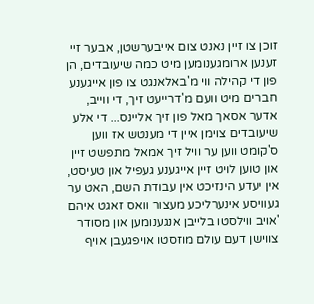זוכן צו זיין נאנט צום אייבערשטן, אבער זיי זענען ארומגענומען מיט כמה שיעובדים, הן פון די קהילה ווי מ'באלאנגט צו פון אייגענע חברים מיט וועם מ'דרייעט זיך, די ווייב, אדער אסאך מאל פון זיך אליינס... די אלע שיעובדים צוימן איין די מענטש אז ווען ס'קומט ווען ער וויל זיך אמאל מתפשט זיין און טוען לויט זיין אייגענע געפיל און טעיסט, אין יעדע הינזיכט אין עבודת השם, האט ער געוויסע אינערליכע מעצור וואס זאגט איהם 'אויב ווילסטו בלייבן אנגענומען און מסודר צווישן דעם עולם מוזסטו אויפגעבן אויף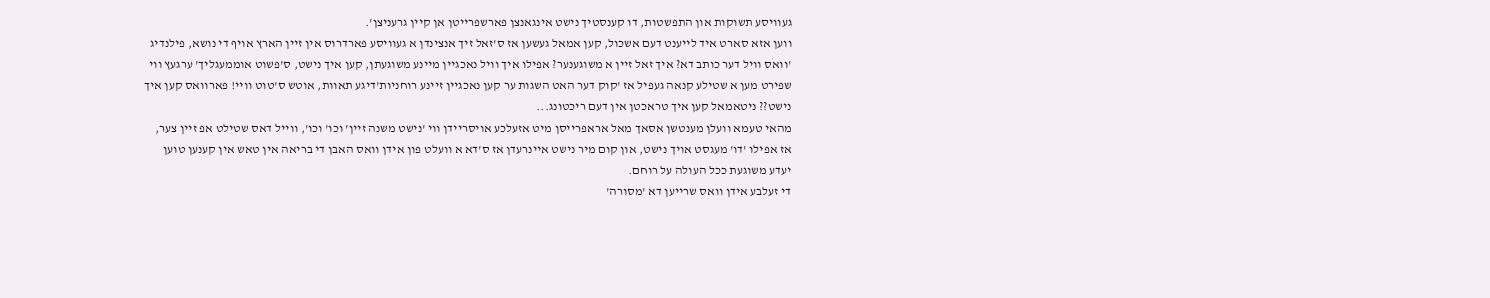געוויסע תשוקות און התפשטות, דו קענסטיך נישט אינגאנצן פארשפרייטן אן קיין גרעניצן'.
ווען אזא סארט איד לייענט דעם אשכול, קען אמאל געשען אז ס'זאל זיך אנצינדן א געוויסע פארדרוס אין זיין הארץ אויף די נושא, פילנדיג 'וואס וויל דער כותב דא? איך זאל זיין א משוגענער? אפילו איך וויל נאכגיין מיינע משוגעתן, קען איך נישט, ס'פשוט אוממעגליך' ערגעץ ווי שפירט מען א שטילע קנאה געפיל אז 'קוק דער האט השגות ער קען נאכגיין זיינע רוחניות'דיגע תאוות, אוטש ס'טוט וויי! פארוואס קען איך נישט?? ניטאמאל קען איך טראכטן אין דעם ריכטונג...
מהאי טעמא וועלן מענטשן אסאך מאל אראפרייסן מיט אזעלכע אויסריידן ווי 'נישט משנה זיין' וכו' וכו', ווייל דאס שטילט אפ זיין צער, אז אפילו 'דו' מעגסט אויך נישט, און קום מיר נישט איינרעדן אז ס'דא א וועלט פון אידן וואס האבן די בריאה אין טאש אין קענען טוען יעדע משוגעת ככל העולה על רוחם.
די זעלבע אידן וואס שרייען דא 'מסורה'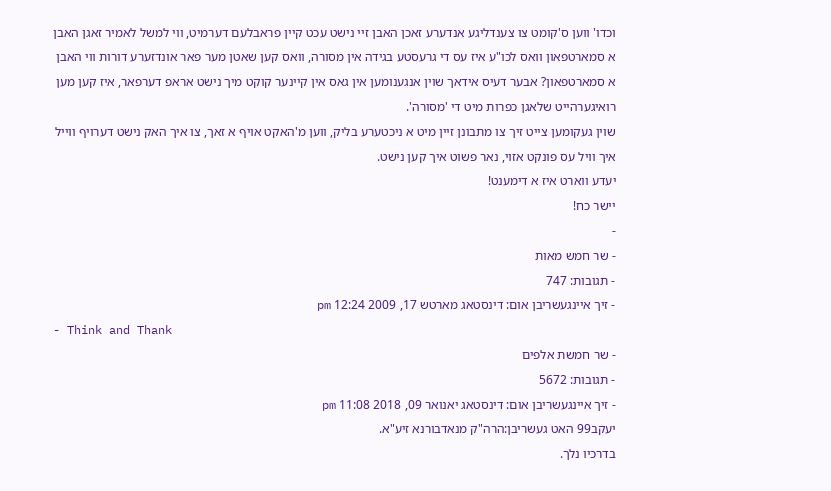וכדו' ווען ס'קומט צו צענדליגע אנדערע זאכן האבן זיי נישט עכט קיין פראבלעם דערמיט, ווי למשל לאמיר זאגן האבן א סמארטפאון וואס לכו"ע איז עס די גרעסטע בגידה אין מסורה, וואס קען שאטן מער פאר אונדזערע דורות ווי האבן א סמארטפאון? אבער דעיס אידאך שוין אנגענומען אין גאס אין קיינער קוקט מיך נישט אראפ דערפאר, איז קען מען רואיגערהייט שלאגן כפרות מיט די 'מסורה'.
שוין געקומען צייט זיך צו מתבונן זיין מיט א ניכטערע בליק, ווען מ'האקט אויף א זאך, צו איך האק נישט דערויף ווייל איך וויל עס פונקט אזוי, נאר פשוט איך קען נישט.
יעדע ווארט איז א דימענט!
יישר כח!
-
- שר חמש מאות
- תגובות: 747
- זיך איינגעשריבן אום: דינסטאג מארטש 17, 2009 12:24 pm
- Think and Thank
- שר חמשת אלפים
- תגובות: 5672
- זיך איינגעשריבן אום: דינסטאג יאנואר 09, 2018 11:08 pm
יעקב99 האט געשריבן:הרה"ק מנאדבורנא זיע"א.
בדרכיו נלך.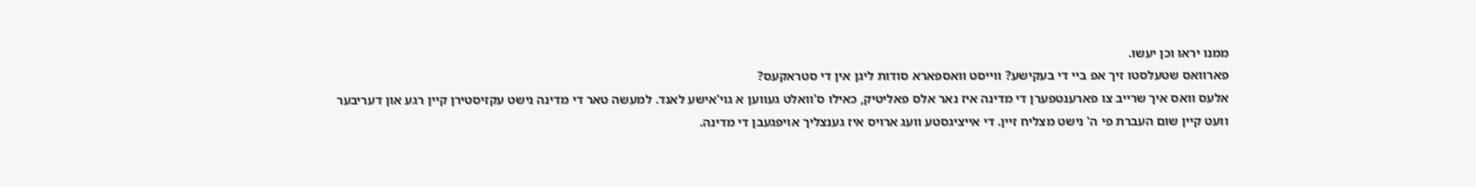ממנו יראו וכן יעשו.
פארוואס שטעלסטו זיך אפ ביי די בעקישע? ווייסט וואספארא סודות ליגן אין די סטראקעס?
אלעס וואס איך שרייב צו פארענטפערן די מדינה איז נאר אלס פאליטיק, כאילו ס'וואלט געווען א גוי'אישע לאנד. למעשה טאר די מדינה נישט עקזיסטירן קיין רגע און דעריבער וועט קיין שום העברת פי ה' נישט מצליח זיין. די אייציגסטע וועג ארויס איז גענצליך אויפגעבן די מדינה.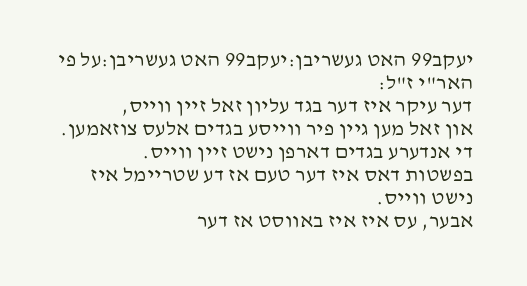יעקב99 האט געשריבן:יעקב99 האט געשריבן:על פי האר"י ז"ל:
דער עיקר איז דער בגד עליון זאל זיין ווייס,
און זאל מען גיין פיר ווייסע בגדים אלעס צוזאמען.
די אנדערע בגדים דארפן נישט זיין ווייס.
בפשטות דאס איז דער טעם אז דע שטריימל איז נישט ווייס.
אבער, עס איז איז באווסט אז דער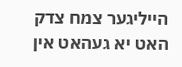הייליגער צמח צדק האט יא געהאט אין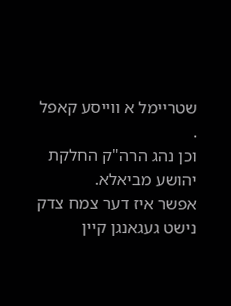שטריימל א ווייסע קאפל .
וכן נהג הרה"ק החלקת יהושע מביאלא.
אפשר איז דער צמח צדק נישט געגאנגן קיין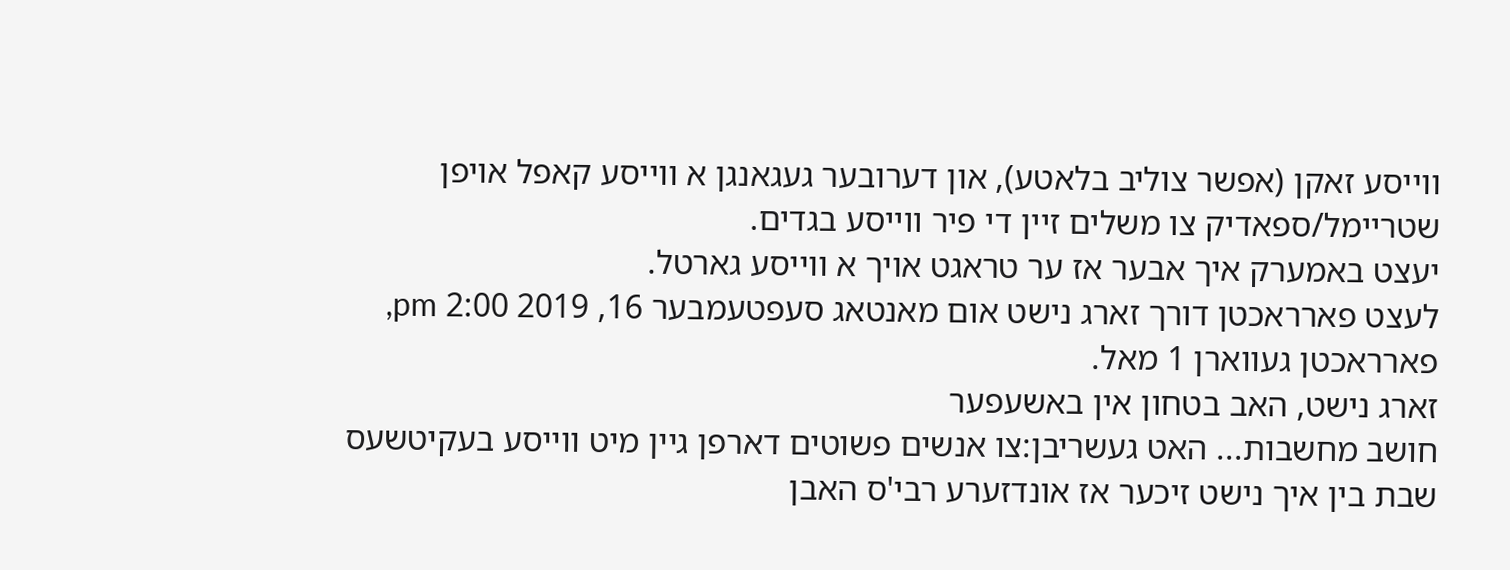ווייסע זאקן (אפשר צוליב בלאטע), און דערובער געגאנגן א ווייסע קאפל אויפן שטריימל/ספאדיק צו משלים זיין די פיר ווייסע בגדים.
יעצט באמערק איך אבער אז ער טראגט אויך א ווייסע גארטל.
לעצט פארראכטן דורך זארג נישט אום מאנטאג סעפטעמבער 16, 2019 2:00 pm, פארראכטן געווארן 1 מאל.
זארג נישט, האב בטחון אין באשעפער
חושב מחשבות... האט געשריבן:צו אנשים פשוטים דארפן גיין מיט ווייסע בעקיטשעס שבת בין איך נישט זיכער אז אונדזערע רבי'ס האבן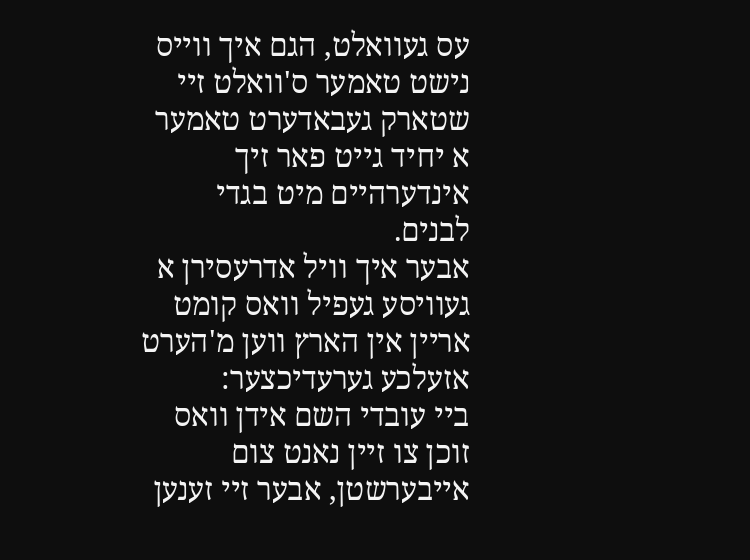עס געוואלט, הגם איך ווייס נישט טאמער ס'וואלט זיי שטארק געבאדערט טאמער א יחיד גייט פאר זיך אינדערהיים מיט בגדי לבנים.
אבער איך וויל אדרעסירן א געוויסע געפיל וואס קומט אריין אין הארץ ווען מ'הערט אזעלכע גערעדיכצער:
ביי עובדי השם אידן וואס זוכן צו זיין נאנט צום אייבערשטן, אבער זיי זענען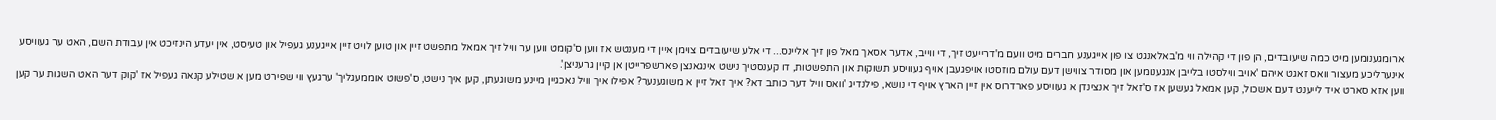ארומגענומען מיט כמה שיעובדים, הן פון די קהילה ווי מ'באלאנגט צו פון אייגענע חברים מיט וועם מ'דרייעט זיך, די ווייב, אדער אסאך מאל פון זיך אליינס... די אלע שיעובדים צוימן איין די מענטש אז ווען ס'קומט ווען ער וויל זיך אמאל מתפשט זיין און טוען לויט זיין אייגענע געפיל און טעיסט, אין יעדע הינזיכט אין עבודת השם, האט ער געוויסע אינערליכע מעצור וואס זאגט איהם 'אויב ווילסטו בלייבן אנגענומען און מסודר צווישן דעם עולם מוזסטו אויפגעבן אויף געוויסע תשוקות און התפשטות, דו קענסטיך נישט אינגאנצן פארשפרייטן אן קיין גרעניצן'.
ווען אזא סארט איד לייענט דעם אשכול, קען אמאל געשען אז ס'זאל זיך אנצינדן א געוויסע פארדרוס אין זיין הארץ אויף די נושא, פילנדיג 'וואס וויל דער כותב דא? איך זאל זיין א משוגענער? אפילו איך וויל נאכגיין מיינע משוגעתן, קען איך נישט, ס'פשוט אוממעגליך' ערגעץ ווי שפירט מען א שטילע קנאה געפיל אז 'קוק דער האט השגות ער קען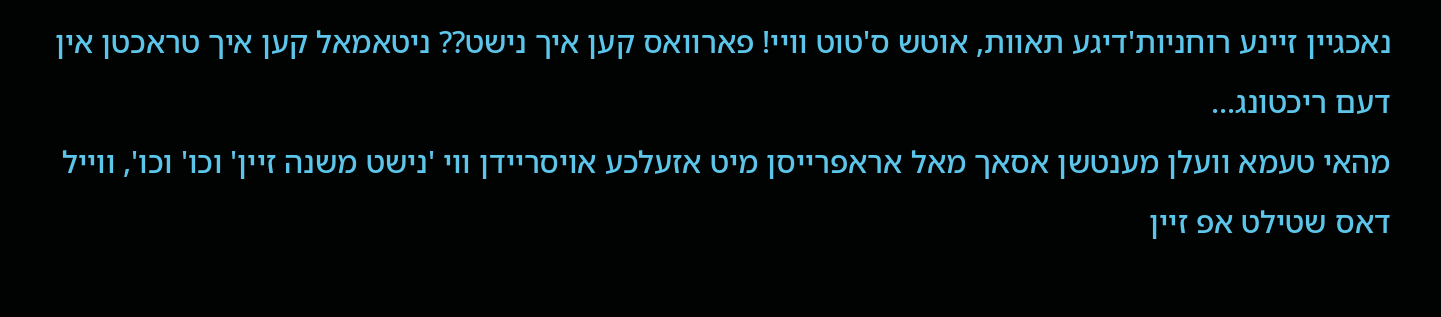נאכגיין זיינע רוחניות'דיגע תאוות, אוטש ס'טוט וויי! פארוואס קען איך נישט?? ניטאמאל קען איך טראכטן אין דעם ריכטונג...
מהאי טעמא וועלן מענטשן אסאך מאל אראפרייסן מיט אזעלכע אויסריידן ווי 'נישט משנה זיין' וכו' וכו', ווייל דאס שטילט אפ זיין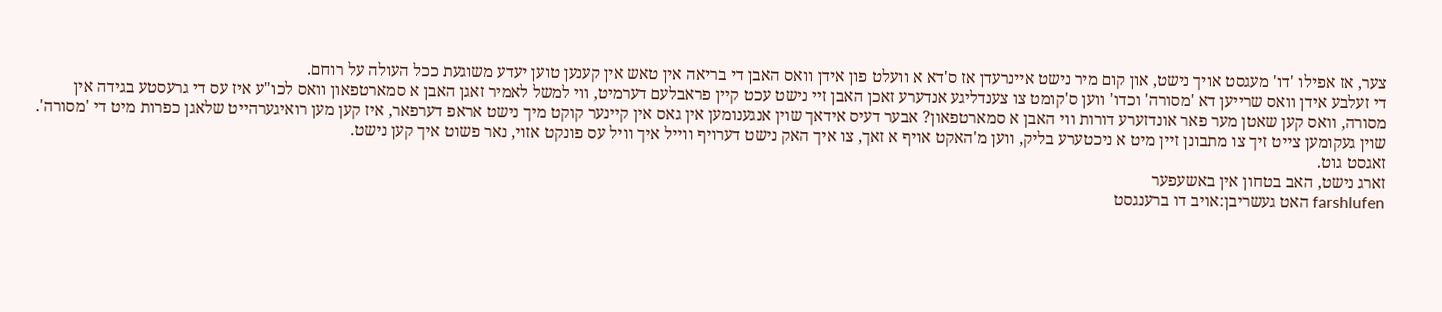צער, אז אפילו 'דו' מעגסט אויך נישט, און קום מיר נישט איינרעדן אז ס'דא א וועלט פון אידן וואס האבן די בריאה אין טאש אין קענען טוען יעדע משוגעת ככל העולה על רוחם.
די זעלבע אידן וואס שרייען דא 'מסורה' וכדו' ווען ס'קומט צו צענדליגע אנדערע זאכן האבן זיי נישט עכט קיין פראבלעם דערמיט, ווי למשל לאמיר זאגן האבן א סמארטפאון וואס לכו"ע איז עס די גרעסטע בגידה אין מסורה, וואס קען שאטן מער פאר אונדזערע דורות ווי האבן א סמארטפאון? אבער דעיס אידאך שוין אנגענומען אין גאס אין קיינער קוקט מיך נישט אראפ דערפאר, איז קען מען רואיגערהייט שלאגן כפרות מיט די 'מסורה'.
שוין געקומען צייט זיך צו מתבונן זיין מיט א ניכטערע בליק, ווען מ'האקט אויף א זאך, צו איך האק נישט דערויף ווייל איך וויל עס פונקט אזוי, נאר פשוט איך קען נישט.
זאגסט גוט.
זארג נישט, האב בטחון אין באשעפער
farshlufen האט געשריבן:אויב דו ברענגסט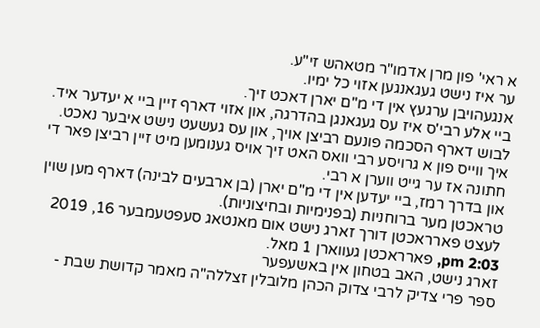א ראי' פון מרן אדמו"ר מטאהש זי"ע.
ער איז נישט געגאנגען אזוי כל ימיו.
אנגעהויבן ערגעץ אין די מ"ם יארן דאכט זיך.
ביי אלע רבי'ס איז עס געגאנגן בהדרגה, און אזוי דארף זיין ביי א יעדער איד.
לבוש דארף הסכמה פונעם רביצן אויך, און עס געשעט נישט איבער נאכט. איך ווייס פון א גרויסע רבי וואס האט זיך אויס גענומען מיט זיין רביצן פאר די חתונה אז ער גייט ווערן א רבי.
און בדרך רמז, ביי יעדען אין די מ"ם יארן (בן ארבעים לבינה) דארף מען שוין טראכטן מער ברוחניות (בפנימיות ובחיצוניות).
לעצט פארראכטן דורך זארג נישט אום מאנטאג סעפטעמבער 16, 2019 2:03 pm, פארראכטן געווארן 1 מאל.
זארג נישט, האב בטחון אין באשעפער
ספר פרי צדיק לרבי צדוק הכהן מלובלין זצללה"ה מאמר קדושת שבת -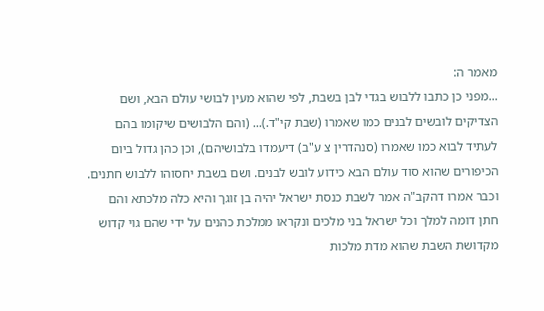מאמר ה:
...מפני כן כתבו ללבוש בגדי לבן בשבת, לפי שהוא מעין לבושי עולם הבא, ושם הצדיקים לובשים לבנים כמו שאמרו (שבת קי"ד.)... (והם הלבושים שיקומו בהם לעתיד לבוא כמו שאמרו (סנהדרין צ ע"ב) דיעמדו בלבושיהם), וכן כהן גדול ביום הכיפורים שהוא סוד עולם הבא כידוע לובש לבנים. ושם בשבת יחסוהו ללבוש חתנים.
וכבר אמרו דהקב"ה אמר לשבת כנסת ישראל יהיה בן זוגך והיא כלה מלכתא והם חתן דומה למלך וכל ישראל בני מלכים ונקראו ממלכת כהנים על ידי שהם גוי קדוש מקדושת השבת שהוא מדת מלכות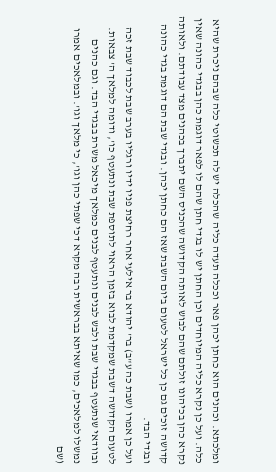ומלכתא. וכהנים הוא כחתן יכהן פאר וככלה תעדה כליה שהכלה יש לה תכשוטי כלה שבהם ניכרת שהיא כלה. ועל כן נקרא כליה המיוחדים וכן החתן יש לו בגדי חתן שהם לו לפאר דוגמת כהן בבגדי כהונה שאין נקרא כהן בכיהונו זולתם שהם לבוש לאותה הקדושה שהכניס השם יתברך בכהנים מצד עבודתם. ולאותה קדושה זוכים גם כן כל ישראל לטעום ביום השבת שאז הם כחתן יכהן. ובגדי שבת הם דוגמת בגדי כהונה ובגדי הבד.
ועל כן אמרו (שבת כה ע"ב) בר' יהודא בר אילעי אחר רחיצת פניו ידיו ורגליו בערב שבת לכבוד שבת זכה לטעום הקדושה דשבת שמקדמת לבוא בזמן הראוי לתוספת שבת ונתעטף כו', ודומה למלאך ה' צבאות. ובוודאי שנתעטף בבגדי שבת ולבש לבנים ונתעטף לבנים כמלאך מיכאל משרת בבגדי הבד. וגם כהנים נמשלו למלאכים, כמו שאיתא בבראשית רבה מקרא דכי שפתי כהן וגו', כי מלאך וגו'. ובמלאכים אמרו (שם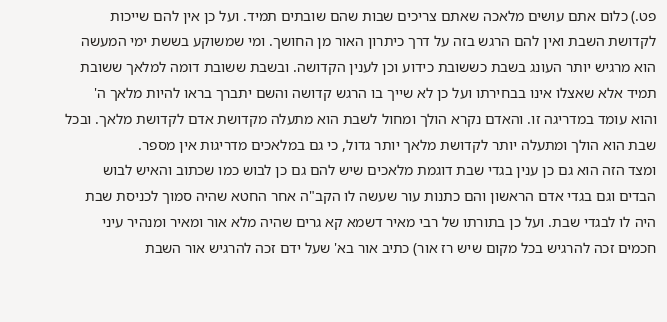פט.) כלום אתם עושים מלאכה שאתם צריכים שבות שהם שובתים תמיד. ועל כן אין להם שייכות לקדושת השבת ואין להם הרגש בזה על דרך כיתרון האור מן החושך. ומי שמשוקע בששת ימי המעשה הוא מרגיש יותר העונג בשבת כששובת כידוע וכן לענין הקדושה. ובשבת ששובת דומה למלאך ששובת תמיד אלא שאצלו אינו בבחירתו ועל כן לא שייך בו הרגש קדושה והשם יתברך בראו להיות מלאך ה' והוא עומד במדריגה זו. והאדם נקרא הולך ומחול לשבת הוא מתעלה מקדושת אדם לקדושת מלאך. ובכל שבת הוא הולך ומתעלה יותר לקדושת מלאך יותר גדול, כי גם במלאכים מדריגות אין מספר.
ומצד הזה הוא גם כן ענין בגדי שבת דוגמת מלאכים שיש להם גם כן לבוש כמו שכתוב והאיש לבוש הבדים וגם בגדי אדם הראשון והם כתנות עור שעשה לו הקב"ה אחר החטא שהיה סמוך לכניסת שבת היה לו לבגדי שבת. ועל כן בתורתו של רבי מאיר דשמא קא גרים שהיה מלא אור ומאיר ומנהיר עיני חכמים זכה להרגיש בכל מקום שיש רז אור) כתיב אור בא' שעל ידם זכה להרגיש אור השבת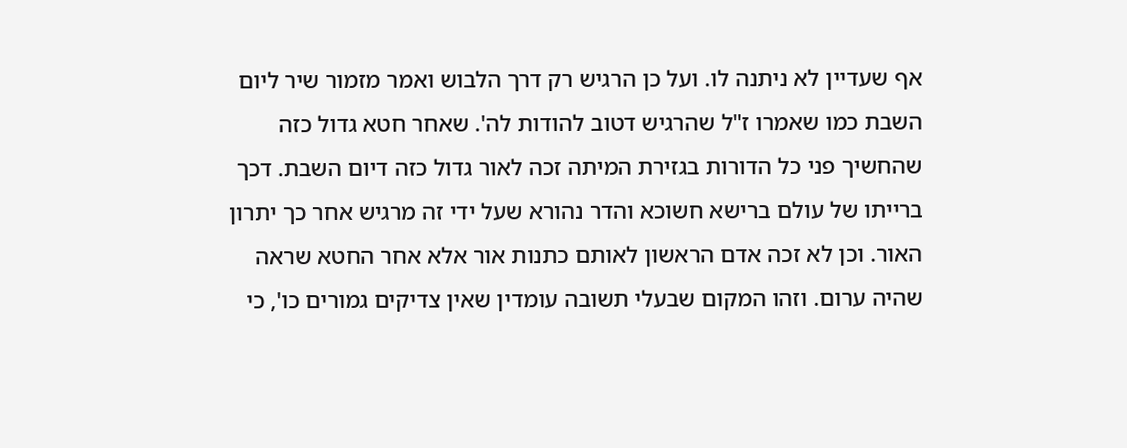אף שעדיין לא ניתנה לו. ועל כן הרגיש רק דרך הלבוש ואמר מזמור שיר ליום השבת כמו שאמרו ז"ל שהרגיש דטוב להודות לה'. שאחר חטא גדול כזה שהחשיך פני כל הדורות בגזירת המיתה זכה לאור גדול כזה דיום השבת. דכך ברייתו של עולם ברישא חשוכא והדר נהורא שעל ידי זה מרגיש אחר כך יתרון האור. וכן לא זכה אדם הראשון לאותם כתנות אור אלא אחר החטא שראה שהיה ערום. וזהו המקום שבעלי תשובה עומדין שאין צדיקים גמורים כו', כי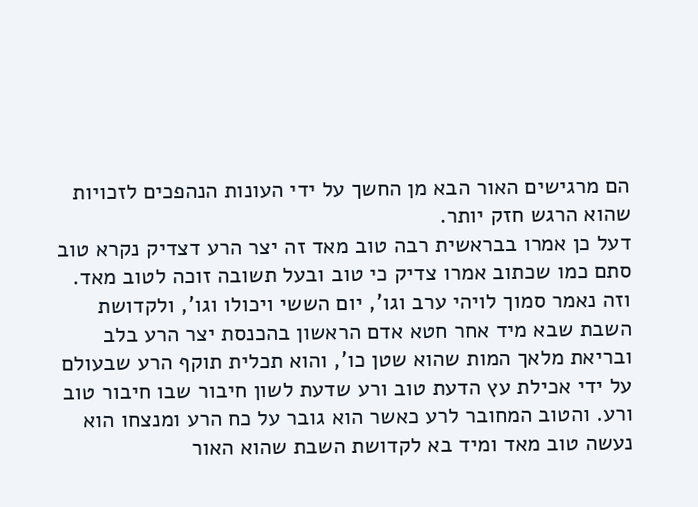הם מרגישים האור הבא מן החשך על ידי העונות הנהפכים לזכויות שהוא הרגש חזק יותר.
דעל כן אמרו בבראשית רבה טוב מאד זה יצר הרע דצדיק נקרא טוב סתם כמו שכתוב אמרו צדיק כי טוב ובעל תשובה זוכה לטוב מאד. וזה נאמר סמוך לויהי ערב וגו', יום הששי ויכולו וגו', ולקדושת השבת שבא מיד אחר חטא אדם הראשון בהכנסת יצר הרע בלב ובריאת מלאך המות שהוא שטן כו', והוא תכלית תוקף הרע שבעולם על ידי אכילת עץ הדעת טוב ורע שדעת לשון חיבור שבו חיבור טוב ורע. והטוב המחובר לרע כאשר הוא גובר על כח הרע ומנצחו הוא נעשה טוב מאד ומיד בא לקדושת השבת שהוא האור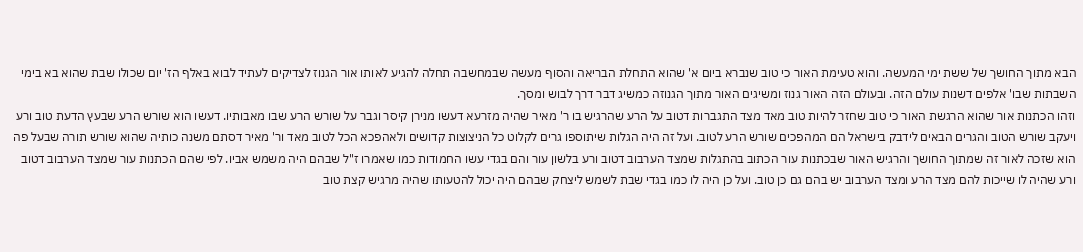הבא מתוך החושך של ששת ימי המעשה. והוא טעימת האור כי טוב שנברא ביום א' שהוא התחלת הבריאה והסוף מעשה שבמחשבה תחלה להגיע לאותו אור הגנוז לצדיקים לעתיד לבוא באלף הז' יום שכולו שבת שהוא בא בימי השבתות שבו' אלפים דשנות עולם הזה. ובעולם הזה האור גנוז ומשיגים האור מתוך הגנוזה כמשיג דבר דרך לבוש ומסך.
וזהו הכתנות אור שהוא הרגשת האור כי טוב שחזר להיות טוב מאד מצד התגברות דטוב על הרע שהרגיש בו ר' מאיר שהיה מזרעא דעשו מנירן קיסר וגבר על שורש הרע שבו מאבותיו. דעשו הוא שורש הרע שבעץ הדעת טוב ורע ויעקב שורש הטוב והגרים הבאים לידבק בישראל הם המהפכים שורש הרע לטוב. ועל זה היה הגלות שיתוספו גרים לקלוט כל הניצוצות קדושים ולאהפכא הכל לטוב מאד ור' מאיר דסתם משנה כותיה שהוא שורש תורה שבעל פה הוא שזכה לאור זה שמתוך החושך והרגיש האור שבכתנות עור הכתוב בהתגלות שמצד הערבוב דטוב ורע בלשון עור והם בגדי עשו החמודות כמו שאמרו ז"ל שבהם היה משמש אביו. לפי שהם הכתנות עור שמצד הערבוב דטוב ורע שהיה לו שייכות להם מצד הרע ומצד הערבוב יש בהם גם כן טוב. ועל כן היה לו כמו בגדי שבת לשמש ליצחק שבהם היה יכול להטעותו שהיה מרגיש קצת טוב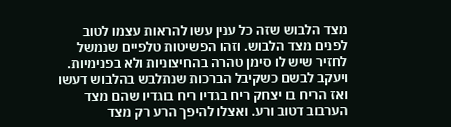מצד הלבוש שזה כל ענין עשו להראות עצמו לטוב לפנים מצד הלבוש. וזהו הפשיטות טלפיים שנמשל לחזיר שיש לו סימן טהרה בהחיצוניות ולא בפנימיות.
ויעקב לבשם כשקיבל הברכות שנתלבש בהלבוש דעשו ואז הריח בו יצחק ריח בגדיו ריח בוגדיו שהם מצד הערבוב דטוב ורע. ואצלו להיפך הרע רק מצד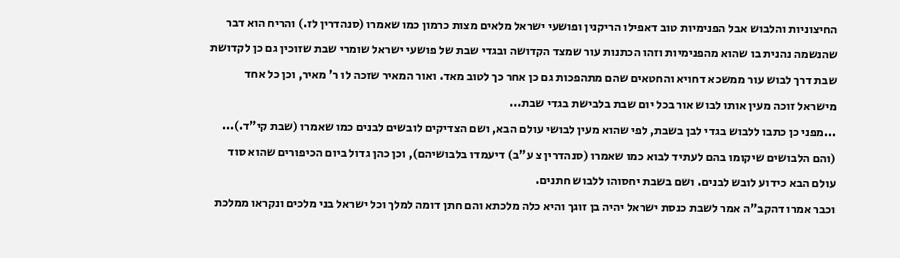החיצוניות והלבוש אבל הפנימיות טוב דאפילו הריקנין ופושעי ישראל מלאים מצות כרמון כמו שאמרו (סנהדרין לז.) והריח הוא דבר שהנשמה נהנית בו שהוא מהפנימיות וזהו הכתנות עור שמצד הקדושה ובגדי שבת של פושעי ישראל שומרי שבת שזוכין גם כן לקדושת שבת דרך לבוש עור ממשכא דחויא והחטאים שהם מתהפכות גם כן אחר כך לטוב מאד. ואור המאיר שזכה לו ר' מאיר, וכן כל אחד מישראל זוכה מעין אותו לבוש אור בכל יום שבת בלבישת בגדי שבת...
...מפני כן כתבו ללבוש בגדי לבן בשבת, לפי שהוא מעין לבושי עולם הבא, ושם הצדיקים לובשים לבנים כמו שאמרו (שבת קי"ד.)... (והם הלבושים שיקומו בהם לעתיד לבוא כמו שאמרו (סנהדרין צ ע"ב) דיעמדו בלבושיהם), וכן כהן גדול ביום הכיפורים שהוא סוד עולם הבא כידוע לובש לבנים. ושם בשבת יחסוהו ללבוש חתנים.
וכבר אמרו דהקב"ה אמר לשבת כנסת ישראל יהיה בן זוגך והיא כלה מלכתא והם חתן דומה למלך וכל ישראל בני מלכים ונקראו ממלכת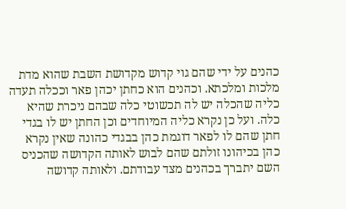כהנים על ידי שהם גוי קדוש מקדושת השבת שהוא מדת מלכות ומלכתא. וכהנים הוא כחתן יכהן פאר וככלה תעדה כליה שהכלה יש לה תכשוטי כלה שבהם ניכרת שהיא כלה. ועל כן נקרא כליה המיוחדים וכן החתן יש לו בגדי חתן שהם לו לפאר דוגמת כהן בבגדי כהונה שאין נקרא כהן בכיהונו זולתם שהם לבוש לאותה הקדושה שהכניס השם יתברך בכהנים מצד עבודתם. ולאותה קדושה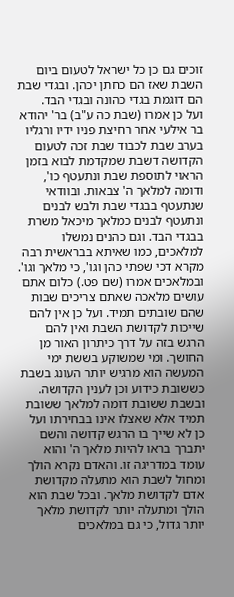זוכים גם כן כל ישראל לטעום ביום השבת שאז הם כחתן יכהן. ובגדי שבת הם דוגמת בגדי כהונה ובגדי הבד.
ועל כן אמרו (שבת כה ע"ב) בר' יהודא בר אילעי אחר רחיצת פניו ידיו ורגליו בערב שבת לכבוד שבת זכה לטעום הקדושה דשבת שמקדמת לבוא בזמן הראוי לתוספת שבת ונתעטף כו', ודומה למלאך ה' צבאות. ובוודאי שנתעטף בבגדי שבת ולבש לבנים ונתעטף לבנים כמלאך מיכאל משרת בבגדי הבד. וגם כהנים נמשלו למלאכים, כמו שאיתא בבראשית רבה מקרא דכי שפתי כהן וגו', כי מלאך וגו'. ובמלאכים אמרו (שם פט.) כלום אתם עושים מלאכה שאתם צריכים שבות שהם שובתים תמיד. ועל כן אין להם שייכות לקדושת השבת ואין להם הרגש בזה על דרך כיתרון האור מן החושך. ומי שמשוקע בששת ימי המעשה הוא מרגיש יותר העונג בשבת כששובת כידוע וכן לענין הקדושה. ובשבת ששובת דומה למלאך ששובת תמיד אלא שאצלו אינו בבחירתו ועל כן לא שייך בו הרגש קדושה והשם יתברך בראו להיות מלאך ה' והוא עומד במדריגה זו. והאדם נקרא הולך ומחול לשבת הוא מתעלה מקדושת אדם לקדושת מלאך. ובכל שבת הוא הולך ומתעלה יותר לקדושת מלאך יותר גדול, כי גם במלאכים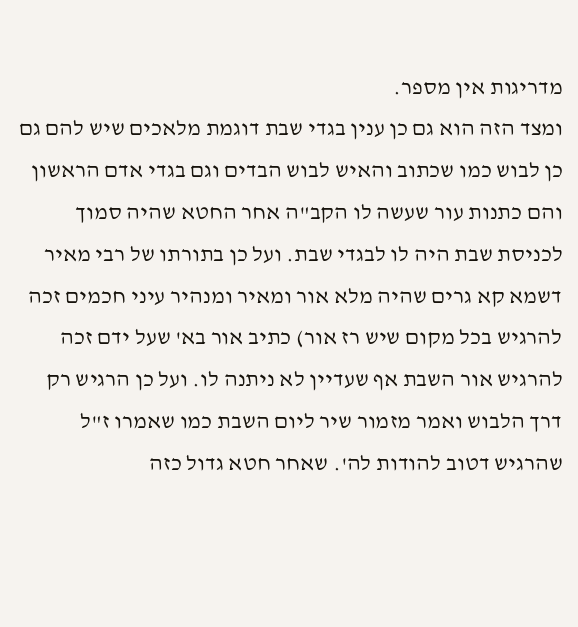מדריגות אין מספר.
ומצד הזה הוא גם כן ענין בגדי שבת דוגמת מלאכים שיש להם גם כן לבוש כמו שכתוב והאיש לבוש הבדים וגם בגדי אדם הראשון והם כתנות עור שעשה לו הקב"ה אחר החטא שהיה סמוך לכניסת שבת היה לו לבגדי שבת. ועל כן בתורתו של רבי מאיר דשמא קא גרים שהיה מלא אור ומאיר ומנהיר עיני חכמים זכה להרגיש בכל מקום שיש רז אור) כתיב אור בא' שעל ידם זכה להרגיש אור השבת אף שעדיין לא ניתנה לו. ועל כן הרגיש רק דרך הלבוש ואמר מזמור שיר ליום השבת כמו שאמרו ז"ל שהרגיש דטוב להודות לה'. שאחר חטא גדול כזה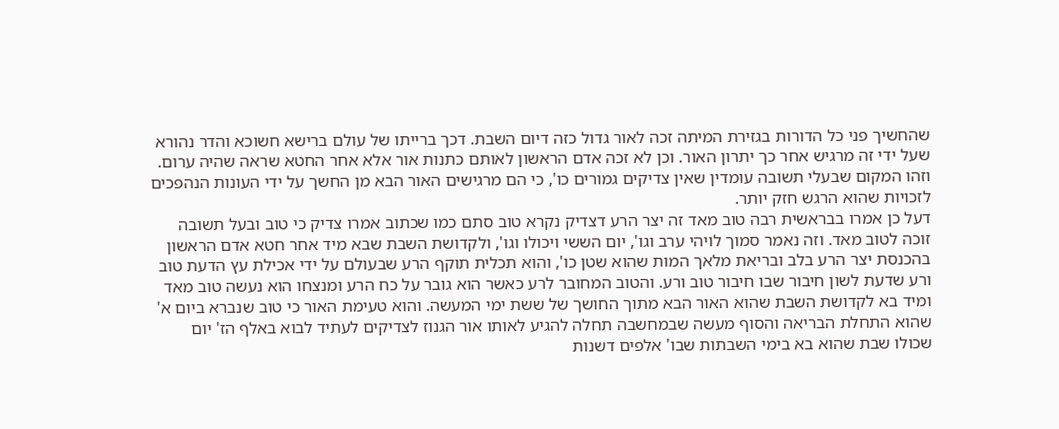שהחשיך פני כל הדורות בגזירת המיתה זכה לאור גדול כזה דיום השבת. דכך ברייתו של עולם ברישא חשוכא והדר נהורא שעל ידי זה מרגיש אחר כך יתרון האור. וכן לא זכה אדם הראשון לאותם כתנות אור אלא אחר החטא שראה שהיה ערום. וזהו המקום שבעלי תשובה עומדין שאין צדיקים גמורים כו', כי הם מרגישים האור הבא מן החשך על ידי העונות הנהפכים לזכויות שהוא הרגש חזק יותר.
דעל כן אמרו בבראשית רבה טוב מאד זה יצר הרע דצדיק נקרא טוב סתם כמו שכתוב אמרו צדיק כי טוב ובעל תשובה זוכה לטוב מאד. וזה נאמר סמוך לויהי ערב וגו', יום הששי ויכולו וגו', ולקדושת השבת שבא מיד אחר חטא אדם הראשון בהכנסת יצר הרע בלב ובריאת מלאך המות שהוא שטן כו', והוא תכלית תוקף הרע שבעולם על ידי אכילת עץ הדעת טוב ורע שדעת לשון חיבור שבו חיבור טוב ורע. והטוב המחובר לרע כאשר הוא גובר על כח הרע ומנצחו הוא נעשה טוב מאד ומיד בא לקדושת השבת שהוא האור הבא מתוך החושך של ששת ימי המעשה. והוא טעימת האור כי טוב שנברא ביום א' שהוא התחלת הבריאה והסוף מעשה שבמחשבה תחלה להגיע לאותו אור הגנוז לצדיקים לעתיד לבוא באלף הז' יום שכולו שבת שהוא בא בימי השבתות שבו' אלפים דשנות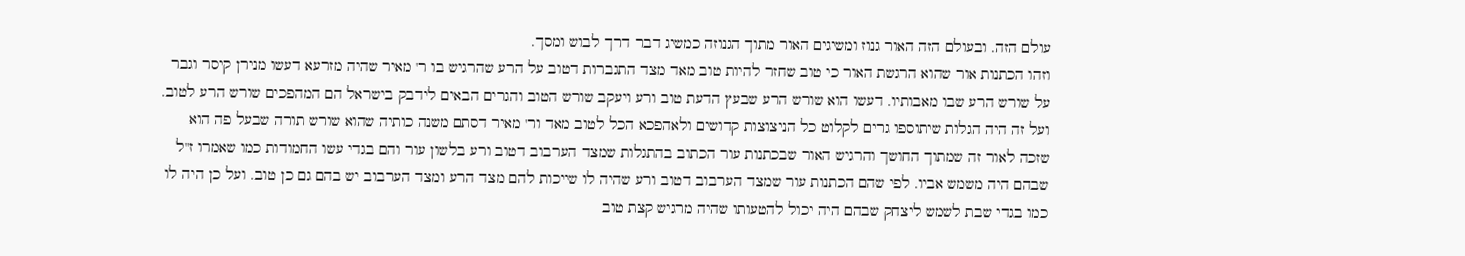עולם הזה. ובעולם הזה האור גנוז ומשיגים האור מתוך הגנוזה כמשיג דבר דרך לבוש ומסך.
וזהו הכתנות אור שהוא הרגשת האור כי טוב שחזר להיות טוב מאד מצד התגברות דטוב על הרע שהרגיש בו ר' מאיר שהיה מזרעא דעשו מנירן קיסר וגבר על שורש הרע שבו מאבותיו. דעשו הוא שורש הרע שבעץ הדעת טוב ורע ויעקב שורש הטוב והגרים הבאים לידבק בישראל הם המהפכים שורש הרע לטוב. ועל זה היה הגלות שיתוספו גרים לקלוט כל הניצוצות קדושים ולאהפכא הכל לטוב מאד ור' מאיר דסתם משנה כותיה שהוא שורש תורה שבעל פה הוא שזכה לאור זה שמתוך החושך והרגיש האור שבכתנות עור הכתוב בהתגלות שמצד הערבוב דטוב ורע בלשון עור והם בגדי עשו החמודות כמו שאמרו ז"ל שבהם היה משמש אביו. לפי שהם הכתנות עור שמצד הערבוב דטוב ורע שהיה לו שייכות להם מצד הרע ומצד הערבוב יש בהם גם כן טוב. ועל כן היה לו כמו בגדי שבת לשמש ליצחק שבהם היה יכול להטעותו שהיה מרגיש קצת טוב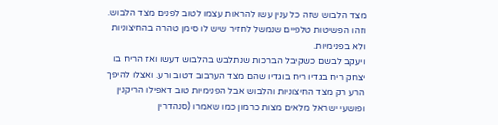מצד הלבוש שזה כל ענין עשו להראות עצמו לטוב לפנים מצד הלבוש. וזהו הפשיטות טלפיים שנמשל לחזיר שיש לו סימן טהרה בהחיצוניות ולא בפנימיות.
ויעקב לבשם כשקיבל הברכות שנתלבש בהלבוש דעשו ואז הריח בו יצחק ריח בגדיו ריח בוגדיו שהם מצד הערבוב דטוב ורע. ואצלו להיפך הרע רק מצד החיצוניות והלבוש אבל הפנימיות טוב דאפילו הריקנין ופושעי ישראל מלאים מצות כרמון כמו שאמרו (סנהדרין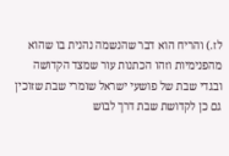לז.) והריח הוא דבר שהנשמה נהנית בו שהוא מהפנימיות וזהו הכתנות עור שמצד הקדושה ובגדי שבת של פושעי ישראל שומרי שבת שזוכין גם כן לקדושת שבת דרך לבוש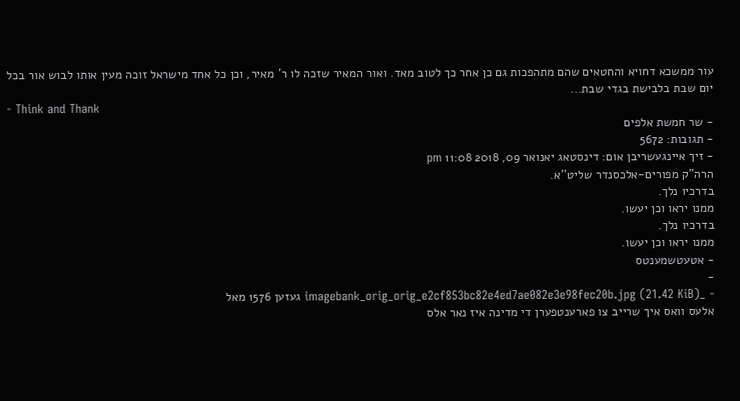עור ממשכא דחויא והחטאים שהם מתהפכות גם כן אחר כך לטוב מאד. ואור המאיר שזכה לו ר' מאיר, וכן כל אחד מישראל זוכה מעין אותו לבוש אור בכל יום שבת בלבישת בגדי שבת...
- Think and Thank
- שר חמשת אלפים
- תגובות: 5672
- זיך איינגעשריבן אום: דינסטאג יאנואר 09, 2018 11:08 pm
הרה"ק מפורים-אלכסנדר שליט''א.
בדרכיו נלך.
ממנו יראו וכן יעשו.
בדרכיו נלך.
ממנו יראו וכן יעשו.
- אטעטשמענטס
-
- _imagebank_orig_orig_e2cf853bc82e4ed7ae082e3e98fec20b.jpg (21.42 KiB) געזען 1576 מאל
אלעס וואס איך שרייב צו פארענטפערן די מדינה איז נאר אלס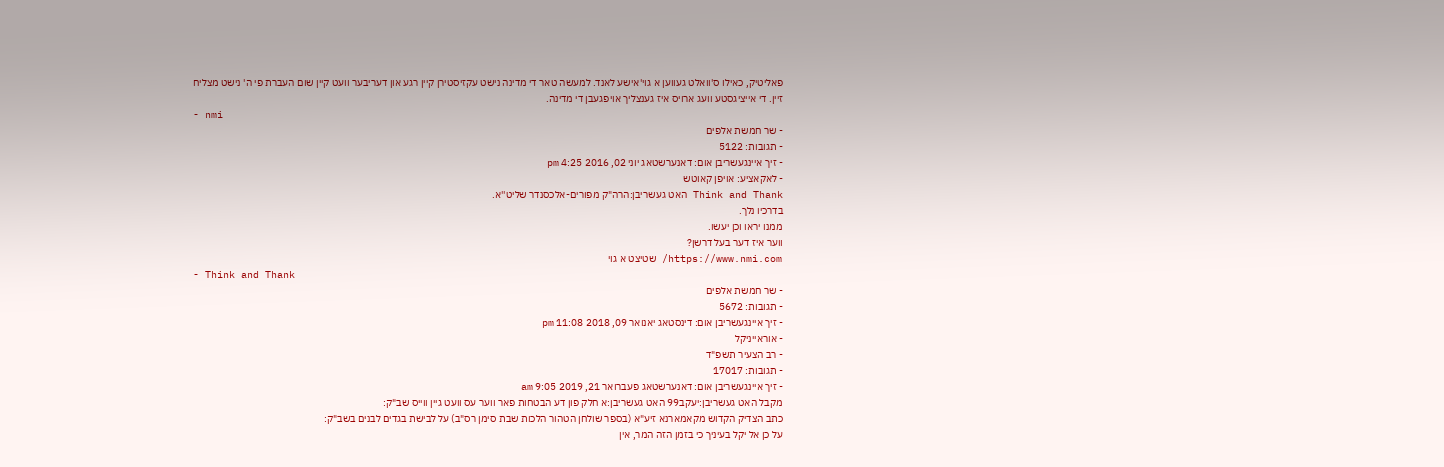פאליטיק, כאילו ס'וואלט געווען א גוי'אישע לאנד. למעשה טאר די מדינה נישט עקזיסטירן קיין רגע און דעריבער וועט קיין שום העברת פי ה' נישט מצליח זיין. די אייציגסטע וועג ארויס איז גענצליך אויפגעבן די מדינה.
- nmi
- שר חמשת אלפים
- תגובות: 5122
- זיך איינגעשריבן אום: דאנערשטאג יוני 02, 2016 4:25 pm
- לאקאציע: אויפן קאוטש
Think and Thank האט געשריבן:הרה"ק מפורים-אלכסנדר שליט''א.
בדרכיו נלך.
ממנו יראו וכן יעשו.
ווער איז דער בעל דרשן?
https://www.nmi.com/ שטיצט א גוי
- Think and Thank
- שר חמשת אלפים
- תגובות: 5672
- זיך איינגעשריבן אום: דינסטאג יאנואר 09, 2018 11:08 pm
- אוראייניקל
- רב הצעיר תשפ"ד
- תגובות: 17017
- זיך איינגעשריבן אום: דאנערשטאג פעברואר 21, 2019 9:05 am
מקבל האט געשריבן:יעקב99 האט געשריבן:א חלק פון דע הבטחות פאר ווער עס וועט גיין ווייס שב"ק:
כתב הצדיק הקדוש מקאמארנא זיע"א (בספר שולחן הטהור הלכות שבת סימן רס"ב) על לבישת בגדים לבנים בשב"ק:
על כן אל יקל בעיניך כי בזמן הזה המר, אין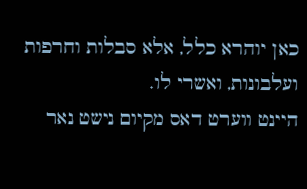כאן יוהרא כלל, אלא סבלות וחרפות ועלבונות, ואשרי לו.
היינט ווערט דאס מקיום נישט נאר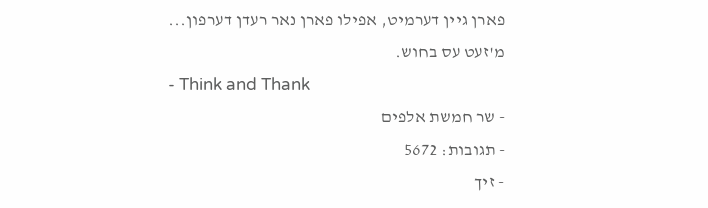פארן גיין דערמיט, אפילו פארן נאר רעדן דערפון...
מ'זעט עס בחוש.
- Think and Thank
- שר חמשת אלפים
- תגובות: 5672
- זיך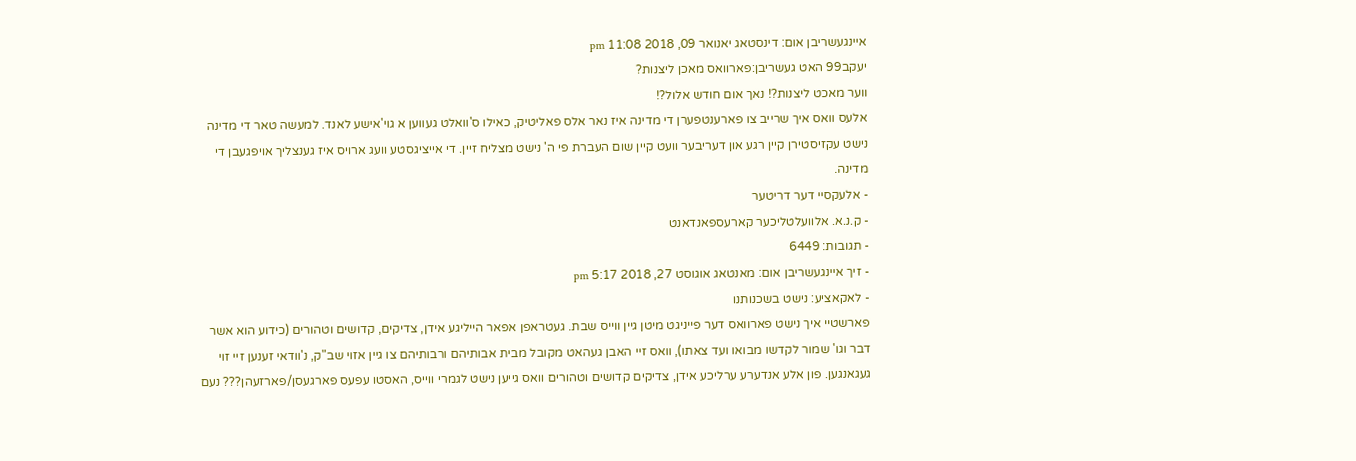איינגעשריבן אום: דינסטאג יאנואר 09, 2018 11:08 pm
יעקב99 האט געשריבן:פארוואס מאכן ליצנות?
ווער מאכט ליצנות?! נאך אום חודש אלול?!
אלעס וואס איך שרייב צו פארענטפערן די מדינה איז נאר אלס פאליטיק, כאילו ס'וואלט געווען א גוי'אישע לאנד. למעשה טאר די מדינה נישט עקזיסטירן קיין רגע און דעריבער וועט קיין שום העברת פי ה' נישט מצליח זיין. די אייציגסטע וועג ארויס איז גענצליך אויפגעבן די מדינה.
- אלעקסיי דער דריטער
- ק.נ.א. אלוועלטליכער קארעספאנדאנט
- תגובות: 6449
- זיך איינגעשריבן אום: מאנטאג אוגוסט 27, 2018 5:17 pm
- לאקאציע: נישט בשכנותנו
פארשטיי איך נישט פארוואס דער פייניגט מיטן גיין ווייס שבת. געטראפן אפאר הייליגע אידן, צדיקים, קדושים וטהורים (כידוע הוא אשר דבר וגו' שמור לקדשו מבואו ועד צאתו), וואס זיי האבן געהאט מקובל מבית אבותיהם ורבותיהם צו גיין אזוי שב"ק, נ'וודאי זענען זיי זוי געגאנגען. פון אלע אנדערע ערליכע אידן, צדיקים קדושים וטהורים וואס גייען נישט לגמרי ווייס, האסטו עפעס פארגעסן/פארזעהן??? נעם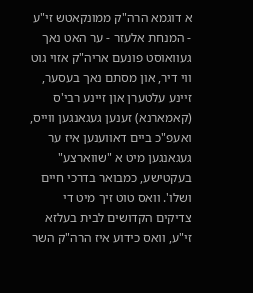א דוגמא הרה"ק ממונקאטש זי"ע - המנחת אלעזר - ער האט נאך געוואוסט פונעם אריה"ק אזוי גוט ווי דיר, און מסתם נאך בעסער, זיינע עלטערן און זיינע רבי'ס (קאמארנא) זענען געגאנגען ווייס, ואעפ"כ ביים דאווענען איז ער געגאנגען מיט א "שווארצע" בעקטישע, כמבואר בדרכי חיים ושלו'. וואס טוט זיך מיט די צדיקים הקדושים לבית בעלזא זי"ע, וואס כידוע איז הרה"ק השר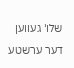שלו' געווען דער ערשטע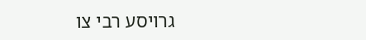גרויסע רבי צו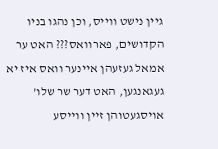גיין נישט ווייס, וכן נהגו בניו הקדושים, פארוואס??? האט ער אמאל געזעהן איינער וואס איז יא געגאנגען, האט דער שר שלו' אויסגעטוהן זיין ווייסע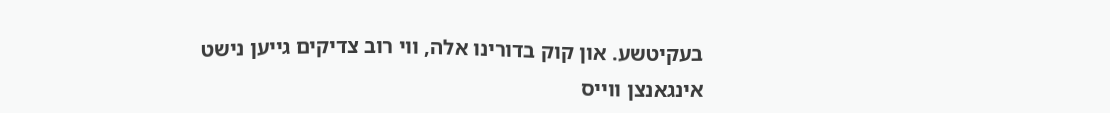בעקיטשע. און קוק בדורינו אלה, ווי רוב צדיקים גייען נישט אינגאנצן ווייס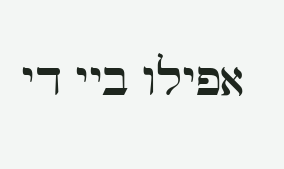אפילו ביי די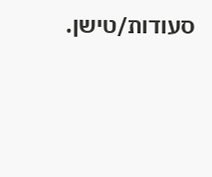סעודות/טישן.